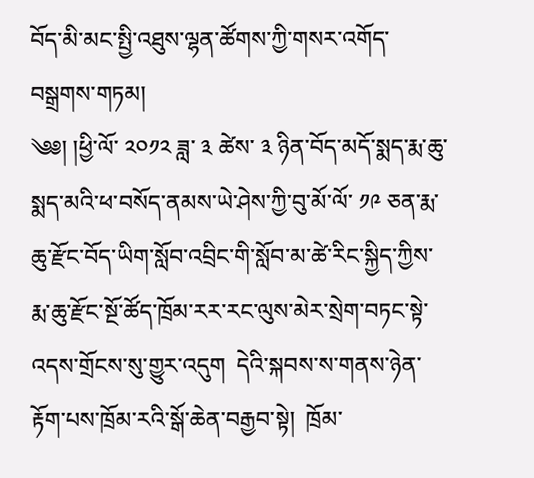བོད་མི་མང་སྤྱི་འཐུས་ལྷན་ཚོགས་ཀྱི་གསར་འགོད་བསྒྲགས་གཏམ།
༄༅། །ཕྱི་ལོ་ ༢༠༡༢ ཟླ་ ༣ ཚེས་ ༣ ཉིན་བོད་མདོ་སྨད་རྨ་ཆུ་སྨད་མའི་ཕ་བསོད་ནམས་ཡེ་ཤེས་ཀྱི་བུ་མོ་ལོ་ ༡༩ ཅན་རྨ་ཆུ་རྫོང་བོད་ཡིག་སློབ་འབྲིང་གི་སློབ་མ་ཚེ་རིང་སྐྱིད་ཀྱིས་རྨ་ཆུ་རྫོང་སྔོ་ཚོད་ཁྲོམ་རར་རང་ལུས་མེར་སྲེག་བཏང་སྟེ་འདས་གྲོངས་སུ་གྱུར་འདུག  དེའི་སྐབས་ས་གནས་ཉེན་རྟོག་པས་ཁྲོམ་རའི་སྒོ་ཆེན་བརྒྱབ་སྟེ།  ཁྲོམ་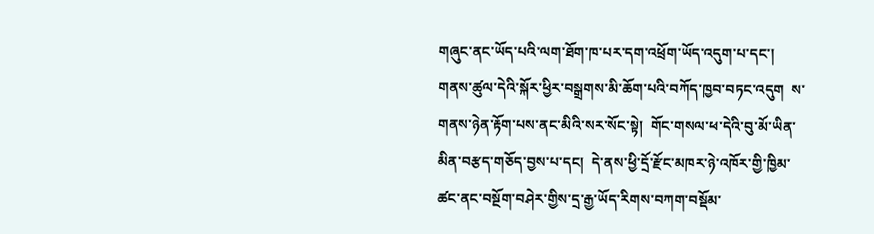གཞུང་ནང་ཡོད་པའི་ལག་ཐོག་ཁ་པར་དག་འཕྲོག་ཡོད་འདུག་པ་དང་།  གནས་ཚུལ་དེའི་སྐོར་ཕྱིར་བསྒྲགས་མི་ཆོག་པའི་བཀོད་ཁྱབ་བཏང་འདུག  ས་གནས་ཉེན་རྟོག་པས་ནང་མིའི་སར་སོང་སྟེ།  གོང་གསལ་ཕ་དེའི་བུ་མོ་ཡིན་མིན་བརྩད་གཅོད་བྱས་པ་དང།  དེ་ནས་ཕྱི་དྲོ་རྫོང་མཁར་ཉེ་འཁོར་གྱི་ཁྱིམ་ཚང་ནང་བསྔོག་བཤེར་གྱིས་དྲ་རྒྱ་ཡོད་རིགས་བཀག་བསྡོམ་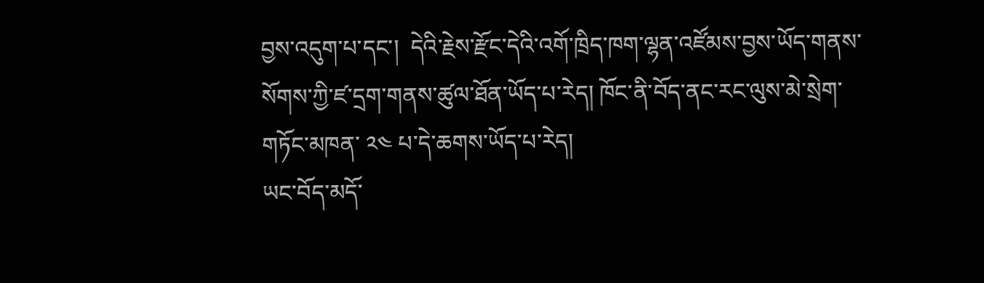བྱས་འདུག་པ་དང་།  དེའི་རྗེས་རྫོང་དེའི་འགོ་ཁྲིད་ཁག་ལྷན་འཛོམས་བྱས་ཡོད་གནས་སོགས་ཀྱི་ཛ་དྲག་གནས་ཚུལ་ཐོན་ཡོད་པ་རེད། ཁོང་ནི་བོད་ནང་རང་ལུས་མེ་སྲེག་གཏོང་མཁན་ ༢༤ པ་དེ་ཆགས་ཡོད་པ་རེད།
ཡང་བོད་མདོ་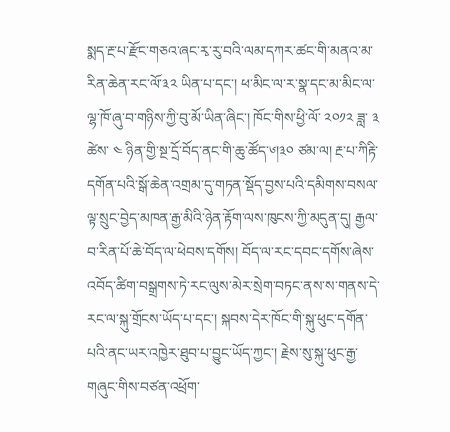སྨད་རྔ་པ་རྫོང་གཅའ་ཞང་རྭ་རུ་བའི་ལམ་དཀར་ཚང་གི་མནའ་མ་རིན་ཆེན་རང་ལོ་༣༢ ཡིན་པ་དང་། ཕ་མིང་ལ་ར་སྣ་དང་མ་མིང་ལ་ལྷ་ཁོ་ཞུ་བ་གཉིས་ཀྱི་བུ་མོ་ཡིན་ཞིང་། ཁོང་གིས་ཕྱི་ལོ་ ༢༠༡༢ ཟླ་ ༣ ཚེས་ ༤ ཉིན་གྱི་སྔ་དྲོ་བོད་ནང་གི་ཆུ་ཚོད་༦།༣༠ ཙམ་ལ། རྔ་པ་ཀིརྟི་དགོན་པའི་སྒོ་ཆེན་འགྲམ་དུ་གཏན་སྡོད་བྱས་པའི་དམིགས་བསལ་ལྟ་སྲུང་བྱེད་མཁན་རྒྱ་མིའི་ཉེན་རྟོག་ལས་ཁུངས་ཀྱི་མདུན་དུ། རྒྱལ་བ་རིན་པོ་ཆེ་བོད་ལ་ཕེབས་དགོས། བོད་ལ་རང་དབང་དགོས་ཞེས་འབོད་ཚིག་བསྒྲགས་ཏེ་རང་ལུས་མེར་སྲེག་བཏང་ནས་ས་གནས་དེ་རང་ལ་སྐུ་གྲོངས་ཡོད་པ་དང་། སྐབས་དེར་ཁོང་གི་སྐུ་ཕུང་དགོན་པའི་ནང་ཡར་འཁྱེར་ཐུབ་པ་བྱུང་ཡོད་ཀྱང་། རྗེས་སུ་སྐུ་ཕུང་རྒྱ་གཞུང་གིས་བཙན་འཕྲོག་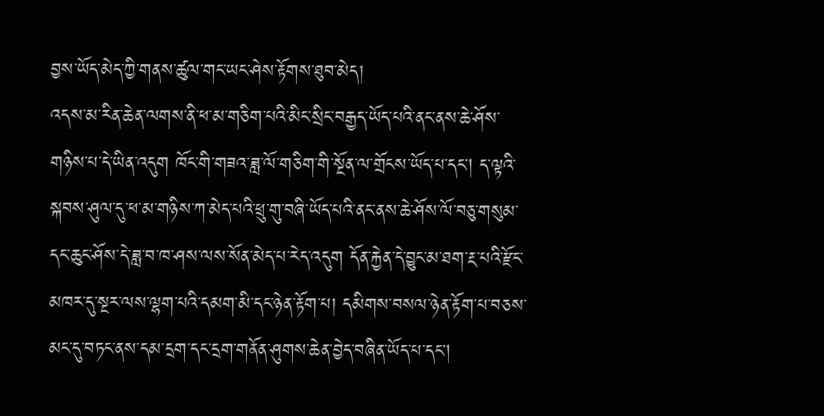བྱས་ཡོད་མེད་ཀྱི་གནས་ཚུལ་གང་ཡང་ཤེས་རྟོགས་ཐུབ་མེད།
འདས་མ་རིན་ཆེན་ལགས་ནི་ཕ་མ་གཅིག་པའི་མིང་སྲིང་བརྒྱད་ཡོད་པའི་ནང་ནས་ཆེ་ཤོས་གཉིས་པ་དེ་ཡིན་འདུག ཁོང་གི་གཟའ་ཟླ་ལོ་གཅིག་གི་སྔོན་ལ་གྲོངས་ཡོད་པ་དང། ད་ལྟའི་སྐབས་ཤུལ་དུ་ཕ་མ་གཉིས་ཀ་མེད་པའི་ཕྲུ་གུ་བཞི་ཡོད་པའི་ནང་ནས་ཆེ་ཤོས་ལོ་བཅུ་གསུམ་དང་ཆུང་ཤོས་དེ་ཟླ་བ་ཁ་ཤས་ལས་སོན་མེད་པ་རེད་འདུག དོན་རྐྱེན་དེ་བྱུང་མ་ཐག་རྔ་པའི་རྫོང་མཁར་དུ་སྔར་ལས་ལྷག་པའི་དམག་མི་དང་ཉེན་རྟོག་པ། དམིགས་བསལ་ཉེན་རྟོག་པ་བཅས་མང་དུ་བཏང་ནས་དམ་དྲག་དང་དྲག་གནོན་ཤུགས་ཆེན་བྱེད་བཞིན་ཡོད་པ་དང།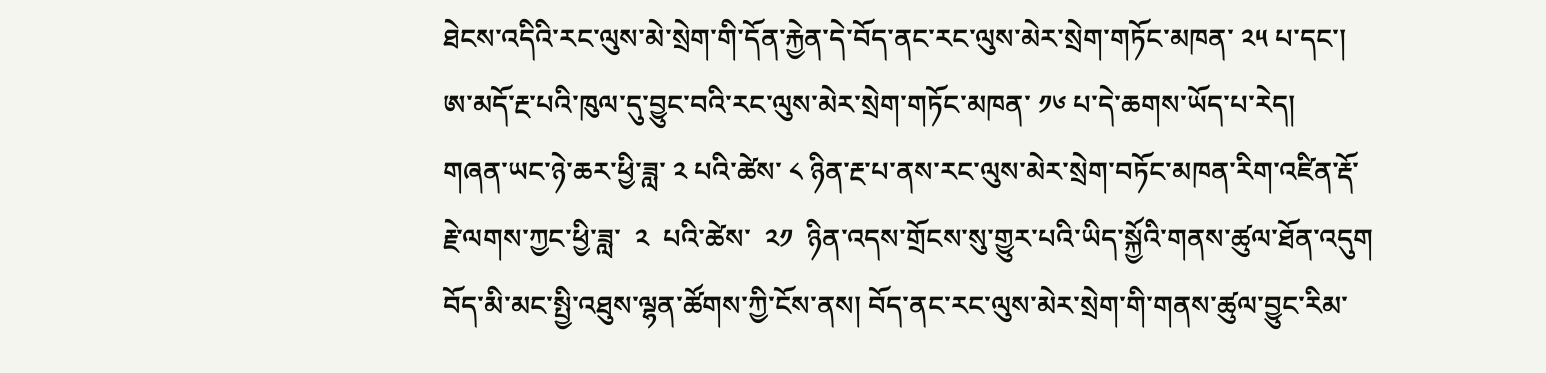ཐེངས་འདིའི་རང་ལུས་མེ་སྲེག་གི་དོན་རྐྱེན་དེ་བོད་ནང་རང་ལུས་མེར་སྲེག་གཏོང་མཁན་ ༢༥ པ་དང་། ཨ་མདོ་རྔ་པའི་ཁུལ་དུ་བྱུང་བའི་རང་ལུས་མེར་སྲེག་གཏོང་མཁན་ ༡༦ པ་དེ་ཆགས་ཡོད་པ་རེད།
གཞན་ཡང་ཉེ་ཆར་ཕྱི་ཟླ་ ༢ པའི་ཚེས་ ༨ ཉིན་རྔ་པ་ནས་རང་ལུས་མེར་སྲེག་བཏོང་མཁན་རིག་འཛིན་རྡོ་རྗེ་ལགས་ཀྱང་ཕྱི་ཟླ་  ༢  པའི་ཚེས་  ༢༡  ཉིན་འདས་གྲོངས་སུ་གྱུར་པའི་ཡིད་སྐྱོའི་གནས་ཚུལ་ཐོན་འདུག
བོད་མི་མང་སྤྱི་འཐུས་ལྷན་ཚོགས་ཀྱི་ངོས་ནས། བོད་ནང་རང་ལུས་མེར་སྲེག་གི་གནས་ཚུལ་བྱུང་རིམ་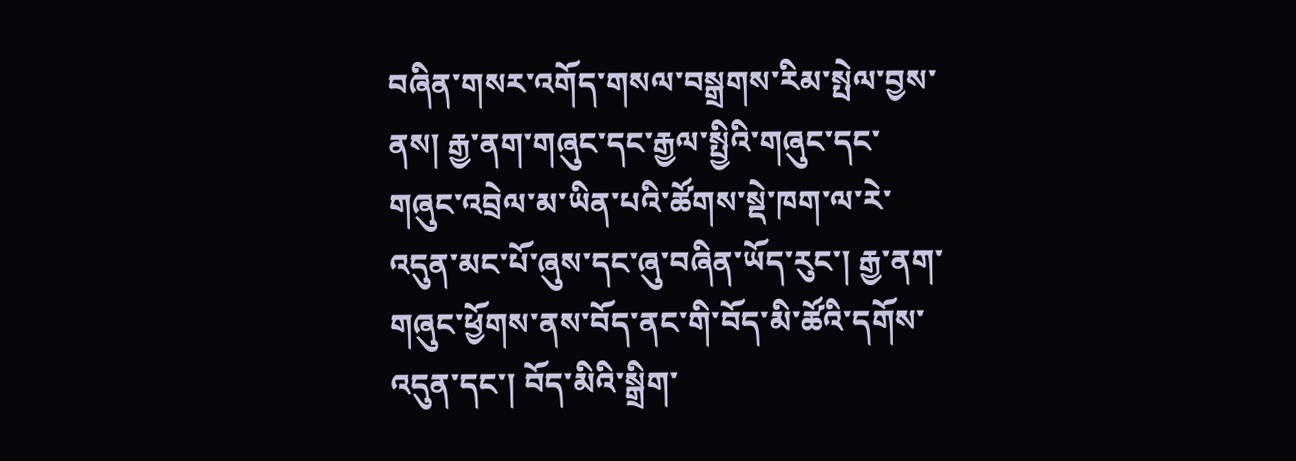བཞིན་གསར་འགོད་གསལ་བསྒྲགས་རིམ་སྤེལ་བྱས་ནས། རྒྱ་ནག་གཞུང་དང་རྒྱལ་སྤྱིའི་གཞུང་དང་གཞུང་འབྲེལ་མ་ཡིན་པའི་ཚོགས་སྡེ་ཁག་ལ་རེ་འདུན་མང་པོ་ཞུས་དང་ཞུ་བཞིན་ཡོད་རུང་། རྒྱ་ནག་གཞུང་ཕྱོགས་ནས་བོད་ནང་གི་བོད་མི་ཚོའི་དགོས་འདུན་དང་། བོད་མིའི་སྒྲིག་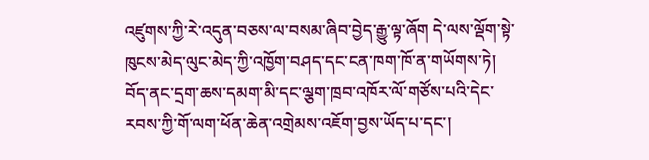འཛུགས་ཀྱི་རེ་འདུན་བཅས་ལ་བསམ་ཞིབ་བྱེད་རྒྱུ་ལྟ་ཞོག དེ་ལས་ལྡོག་སྟེ་ཁུངས་མེད་ལུང་མེད་ཀྱི་འཁྱོག་བཤད་དང་ངན་ཁག་ཁོ་ན་གཡོགས་ཏེ། བོད་ནང་དྲག་ཆས་དམག་མི་དང་ལྕག་ཁྲབ་འཁོར་ལོ་གཙོས་པའི་དེང་རབས་ཀྱི་གོ་ལག་ཕོན་ཆེན་འགྲེམས་འཇོག་བྱས་ཡོད་པ་དང་།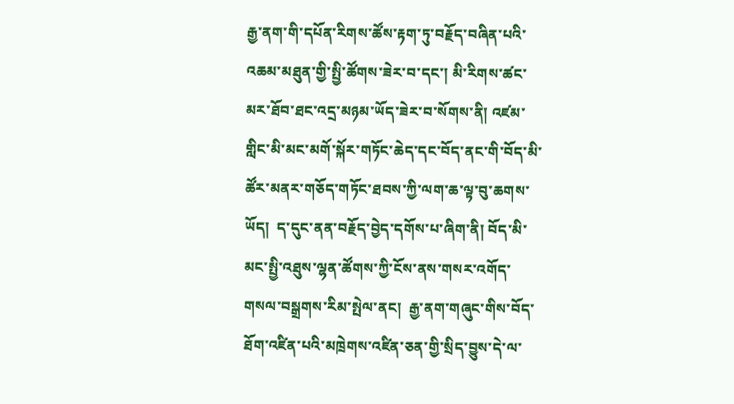རྒྱ་ནག་གི་དཔོན་རིགས་ཚོས་རྟག་ཏུ་བརྗོད་བཞིན་པའི་འཆམ་མཐུན་གྱི་སྤྱི་ཚོགས་ཟེར་བ་དང་། མི་རིགས་ཚང་མར་ཐོབ་ཐང་འདྲ་མཉམ་ཡོད་ཟེར་བ་སོགས་ནི། འཛམ་གླིང་མི་མང་མགོ་སྐོར་གཏོང་ཆེད་དང་བོད་ནང་གི་བོད་མི་ཚོར་མནར་གཅོད་གཏོང་ཐབས་ཀྱི་ལག་ཆ་ལྟ་བུ་ཆགས་ཡོད།  ད་དུང་ནན་བརྗོད་བྱེད་དགོས་པ་ཞིག་ནི། བོད་མི་མང་སྤྱི་འཐུས་ལྷན་ཚོགས་ཀྱི་ངོས་ནས་གསར་འགོད་གསལ་བསྒྲགས་རིམ་སྤེལ་ནང།  རྒྱ་ནག་གཞུང་གིས་བོད་ཐོག་འཛིན་པའི་མཁྲེགས་འཛིན་ཅན་གྱི་སྲིད་བྱུས་དེ་ལ་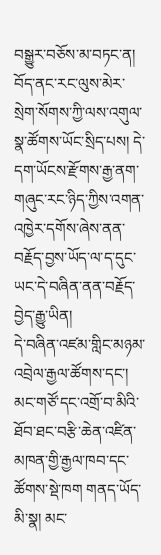བསྒྱུར་བཅོས་མ་བཏང་ན། བོད་ནང་རང་ལུས་མེར་སྲེག་སོགས་ཀྱི་ལས་འགུལ་སྣ་ཚོགས་ཡོང་སྲིད་པས། དེ་དག་ཡོངས་རྫོགས་རྒྱ་ནག་གཞུང་རང་ཉིད་ཀྱིས་འགན་འཁྱེར་དགོས་ཞེས་ནན་བརྗོད་བྱས་ཡོད་ལ་ད་དུང་ཡང་དེ་བཞིན་ནན་བརྗོད་བྱེད་རྒྱུ་ཡིན།
དེ་བཞིན་འཛམ་གླིང་མཉམ་འབྲེལ་རྒྱལ་ཚོགས་དང་། མང་གཙོ་དང་འགྲོ་བ་མིའི་ཐོབ་ཐང་བརྩི་ཆེན་འཛིན་མཁན་གྱི་རྒྱལ་ཁབ་དང་ཚོགས་སྡེ་ཁག གནད་ཡོད་མི་སྣ། མང་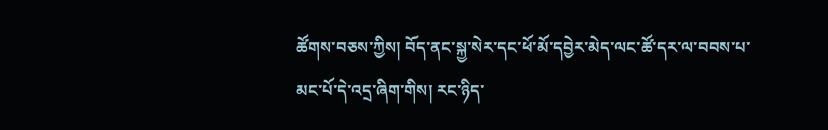ཚོགས་བཅས་ཀྱིས། བོད་ནང་སྐྱ་སེར་དང་ཕོ་མོ་དབྱེར་མེད་ལང་ཚོ་དར་ལ་བབས་པ་མང་པོ་དེ་འདྲ་ཞིག་གིས། རང་ཉིད་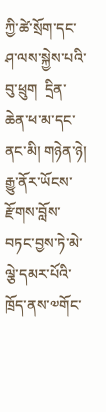ཀྱི་ཚེ་སྲོག་དང་ཤ་ལས་སྐྱེས་པའི་བུ་ཕྲུག  དྲིན་ཆེན་ཕ་མ་དང་ནང་མི། གཉེན་ཉེ། རྒྱུ་ནོར་ཡོངས་རྫོགས་བློས་བཏང་བྱས་ཏེ་མེ་ལྕེ་དམར་པོའི་ཁྲོད་ནས་༧གོང་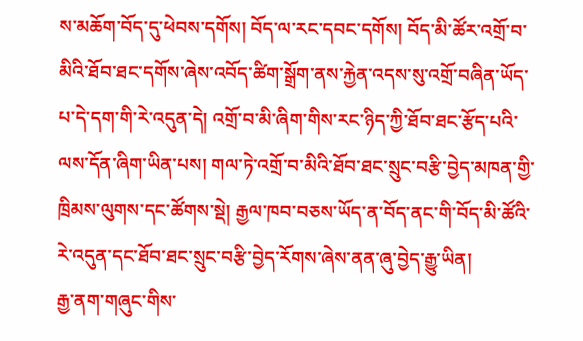ས་མཆོག་བོད་དུ་ཕེབས་དགོས། བོད་ལ་རང་དབང་དགོས། བོད་མི་ཚོར་འགྲོ་བ་མིའི་ཐོབ་ཐང་དགོས་ཞེས་འབོད་ཚིག་སྒྲོག་ནས་རྐྱེན་འདས་སུ་འགྲོ་བཞིན་ཡོད་པ་དེ་དག་གི་རེ་འདུན་དེ། འགྲོ་བ་མི་ཞིག་གིས་རང་ཉིད་ཀྱི་ཐོབ་ཐང་རྩོད་པའི་ལས་དོན་ཞིག་ཡིན་པས། གལ་ཏེ་འགྲོ་བ་མིའི་ཐོབ་ཐང་སྲུང་བརྩི་བྱེད་མཁན་གྱི་ཁྲིམས་ལུགས་དང་ཚོགས་སྡེ། རྒྱལ་ཁབ་བཅས་ཡོད་ན་བོད་ནང་གི་བོད་མི་ཚོའི་རེ་འདུན་དང་ཐོབ་ཐང་སྲུང་བརྩི་བྱེད་རོགས་ཞེས་ནན་ཞུ་བྱེད་རྒྱུ་ཡིན།
རྒྱ་ནག་གཞུང་གིས་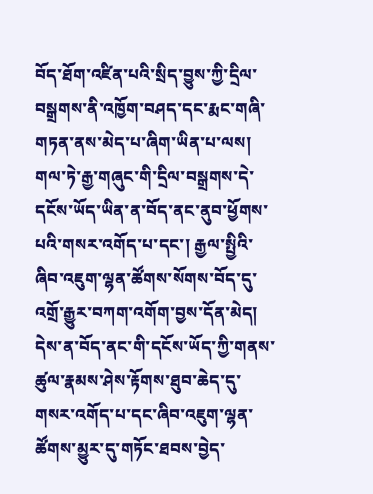བོད་ཐོག་འཛིན་པའི་སྲིད་བྱུས་ཀྱི་དྲིལ་བསྒྲགས་ནི་འཁྱོག་བཤད་དང་རྨང་གཞི་གཏན་ནས་མེད་པ་ཞིག་ཡིན་པ་ལས། གལ་ཏེ་རྒྱ་གཞུང་གི་དྲིལ་བསྒྲགས་དེ་དངོས་ཡོད་ཡིན་ན་བོད་ནང་ནུབ་ཕྱོགས་པའི་གསར་འགོད་པ་དང་། རྒྱལ་སྤྱིའི་ཞིབ་འཇུག་ལྷན་ཚོགས་སོགས་བོད་དུ་འགྲོ་རྒྱུར་བཀག་འགོག་བྱས་དོན་མེད། དེས་ན་བོད་ནང་གི་དངོས་ཡོད་ཀྱི་གནས་ཚུལ་རྣམས་ཤེས་རྟོགས་ཐུབ་ཆེད་དུ་གསར་འགོད་པ་དང་ཞིབ་འཇུག་ལྷན་ཚོགས་མྱུར་དུ་གཏོང་ཐབས་བྱེད་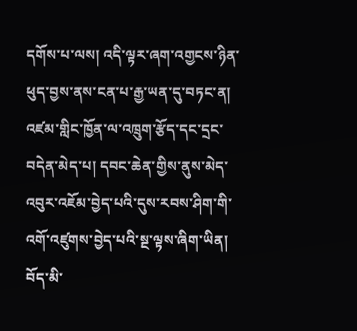དགོས་པ་ལས། འདི་ལྟར་ཞག་འགྱངས་ཉིན་ཕུད་བྱས་ནས་ངན་པ་རྒྱ་ཡན་དུ་བཏང་ན། འཛམ་གླིང་ཁྱོན་ལ་འཁྲུག་རྩོད་དང་དྲང་བདེན་མེད་པ། དབང་ཆེན་གྱིས་ནུས་མེད་འབུར་འཇོམ་བྱེད་པའི་དུས་རབས་ཤིག་གི་འགོ་འཛུགས་བྱེད་པའི་སྔ་ལྟས་ཞིག་ཡིན།
བོད་མི་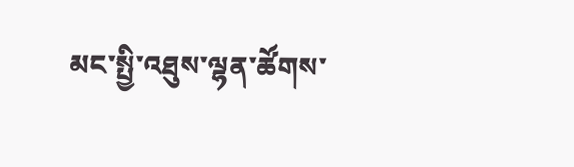མང་སྤྱི་འཐུས་ལྷན་ཚོགས་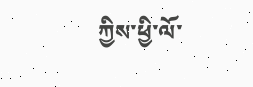ཀྱིས་ཕྱི་ལོ་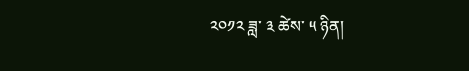༢༠༡༢ ཟླ་ ༣ ཚེས་ ༥ ཉིན།